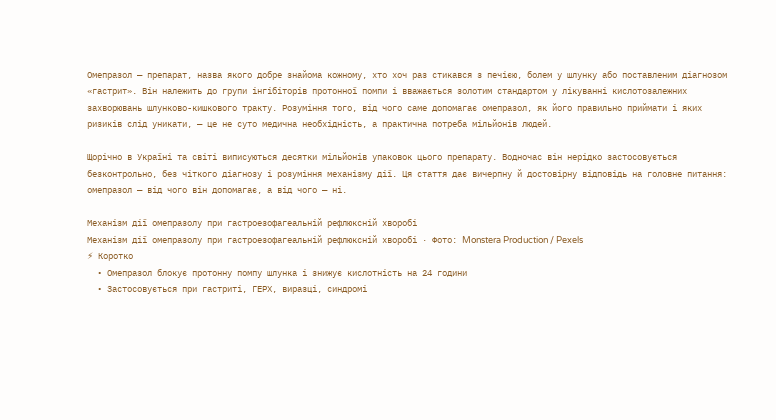Омепразол — препарат, назва якого добре знайома кожному, хто хоч раз стикався з печією, болем у шлунку або поставленим діагнозом «гастрит». Він належить до групи інгібіторів протонної помпи і вважається золотим стандартом у лікуванні кислотозалежних захворювань шлунково-кишкового тракту. Розуміння того, від чого саме допомагає омепразол, як його правильно приймати і яких ризиків слід уникати, — це не суто медична необхідність, а практична потреба мільйонів людей.

Щорічно в Україні та світі виписуються десятки мільйонів упаковок цього препарату. Водночас він нерідко застосовується безконтрольно, без чіткого діагнозу і розуміння механізму дії. Ця стаття дає вичерпну й достовірну відповідь на головне питання: омепразол — від чого він допомагає, а від чого — ні.

Механізм дії омепразолу при гастроезофагеальній рефлюксній хворобі
Механізм дії омепразолу при гастроезофагеальній рефлюксній хворобі · Фото: Monstera Production / Pexels
⚡ Коротко
  • Омепразол блокує протонну помпу шлунка і знижує кислотність на 24 години
  • Застосовується при гастриті, ГЕРХ, виразці, синдромі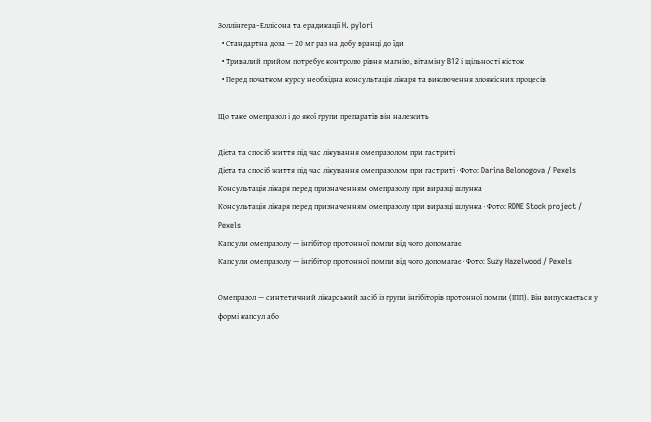Золлінгера–Еллісона та ерадикації H. pylori
  • Стандартна доза — 20 мг раз на добу вранці до їди
  • Тривалий прийом потребує контролю рівня магнію, вітаміну B12 і щільності кісток
  • Перед початком курсу необхідна консультація лікаря та виключення злоякісних процесів

Що таке омепразол і до якої групи препаратів він належить

Дієта та спосіб життя під час лікування омепразолом при гастриті
Дієта та спосіб життя під час лікування омепразолом при гастриті · Фото: Darina Belonogova / Pexels
Консультація лікаря перед призначенням омепразолу при виразці шлунка
Консультація лікаря перед призначенням омепразолу при виразці шлунка · Фото: RDNE Stock project / Pexels
Капсули омепразолу — інгібітор протонної помпи від чого допомагає
Капсули омепразолу — інгібітор протонної помпи від чого допомагає · Фото: Suzy Hazelwood / Pexels

Омепразол — синтетичний лікарський засіб із групи інгібіторів протонної помпи (ІПП). Він випускається у формі капсул або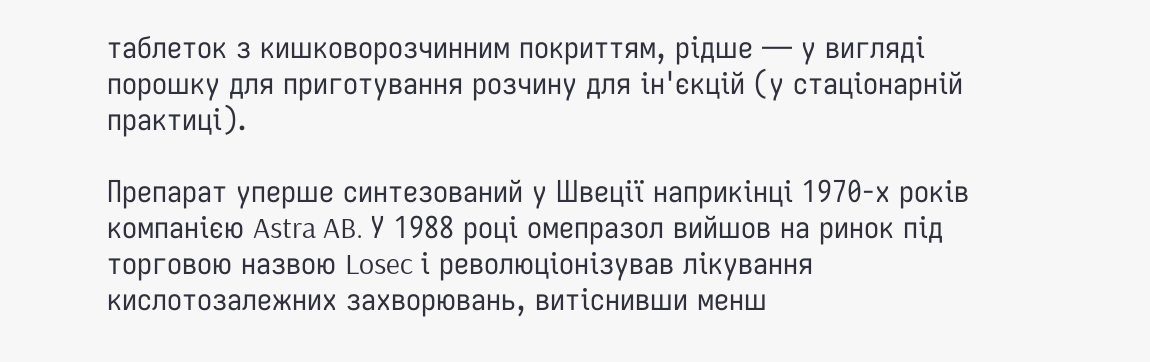таблеток з кишковорозчинним покриттям, рідше — у вигляді порошку для приготування розчину для ін'єкцій (у стаціонарній практиці).

Препарат уперше синтезований у Швеції наприкінці 1970-х років компанією Astra AB. У 1988 році омепразол вийшов на ринок під торговою назвою Losec і революціонізував лікування кислотозалежних захворювань, витіснивши менш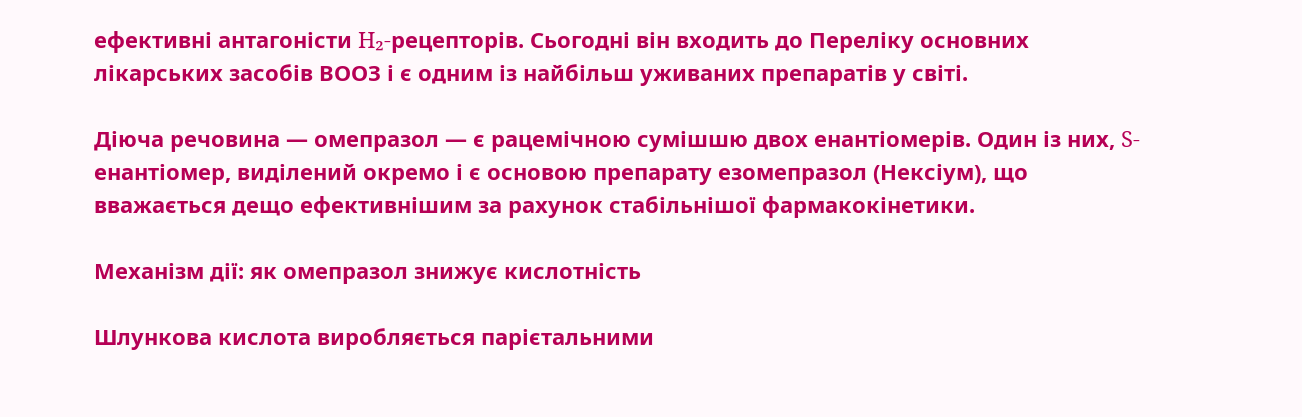ефективні антагоністи H₂-рецепторів. Сьогодні він входить до Переліку основних лікарських засобів ВООЗ і є одним із найбільш уживаних препаратів у світі.

Діюча речовина — омепразол — є рацемічною сумішшю двох енантіомерів. Один із них, S-енантіомер, виділений окремо і є основою препарату езомепразол (Нексіум), що вважається дещо ефективнішим за рахунок стабільнішої фармакокінетики.

Механізм дії: як омепразол знижує кислотність

Шлункова кислота виробляється парієтальними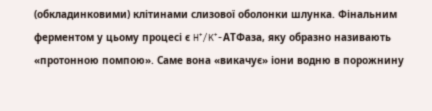(обкладинковими) клітинами слизової оболонки шлунка. Фінальним ферментом у цьому процесі є H⁺/K⁺-АТФаза, яку образно називають «протонною помпою». Саме вона «викачує» іони водню в порожнину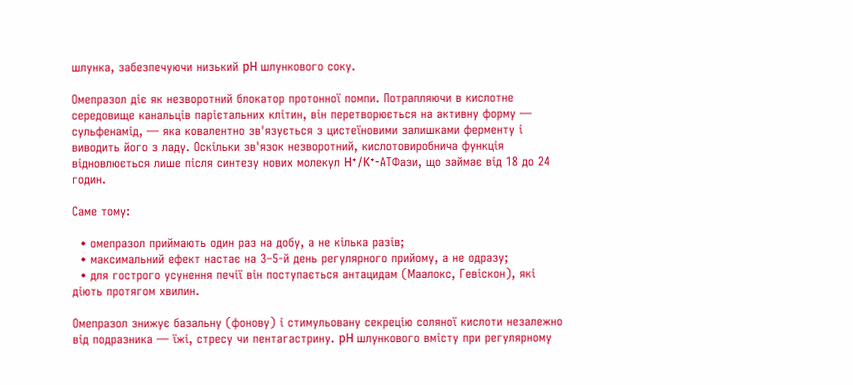шлунка, забезпечуючи низький pH шлункового соку.

Омепразол діє як незворотний блокатор протонної помпи. Потрапляючи в кислотне середовище канальців парієтальних клітин, він перетворюється на активну форму — сульфенамід, — яка ковалентно зв'язується з цистеїновими залишками ферменту і виводить його з ладу. Оскільки зв'язок незворотний, кислотовиробнича функція відновлюється лише після синтезу нових молекул H⁺/K⁺-АТФази, що займає від 18 до 24 годин.

Саме тому:

  • омепразол приймають один раз на добу, а не кілька разів;
  • максимальний ефект настає на 3–5-й день регулярного прийому, а не одразу;
  • для гострого усунення печії він поступається антацидам (Маалокс, Гевіскон), які діють протягом хвилин.

Омепразол знижує базальну (фонову) і стимульовану секрецію соляної кислоти незалежно від подразника — їжі, стресу чи пентагастрину. pH шлункового вмісту при регулярному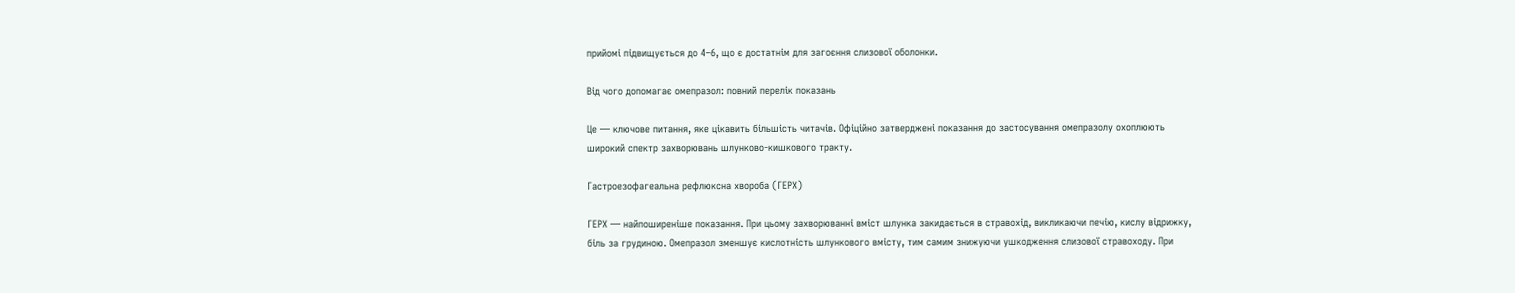прийомі підвищується до 4–6, що є достатнім для загоєння слизової оболонки.

Від чого допомагає омепразол: повний перелік показань

Це — ключове питання, яке цікавить більшість читачів. Офіційно затверджені показання до застосування омепразолу охоплюють широкий спектр захворювань шлунково-кишкового тракту.

Гастроезофагеальна рефлюксна хвороба (ГЕРХ)

ГЕРХ — найпоширеніше показання. При цьому захворюванні вміст шлунка закидається в стравохід, викликаючи печію, кислу відрижку, біль за грудиною. Омепразол зменшує кислотність шлункового вмісту, тим самим знижуючи ушкодження слизової стравоходу. При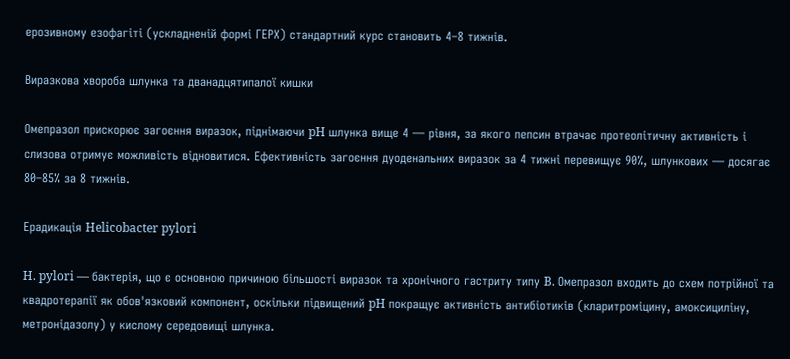ерозивному езофагіті (ускладненій формі ГЕРХ) стандартний курс становить 4–8 тижнів.

Виразкова хвороба шлунка та дванадцятипалої кишки

Омепразол прискорює загоєння виразок, піднімаючи pH шлунка вище 4 — рівня, за якого пепсин втрачає протеолітичну активність і слизова отримує можливість відновитися. Ефективність загоєння дуоденальних виразок за 4 тижні перевищує 90%, шлункових — досягає 80–85% за 8 тижнів.

Ерадикація Helicobacter pylori

H. pylori — бактерія, що є основною причиною більшості виразок та хронічного гастриту типу B. Омепразол входить до схем потрійної та квадротерапії як обов'язковий компонент, оскільки підвищений pH покращує активність антибіотиків (кларитроміцину, амоксициліну, метронідазолу) у кислому середовищі шлунка.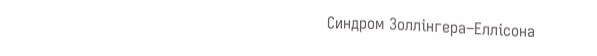Синдром Золлінгера–Еллісона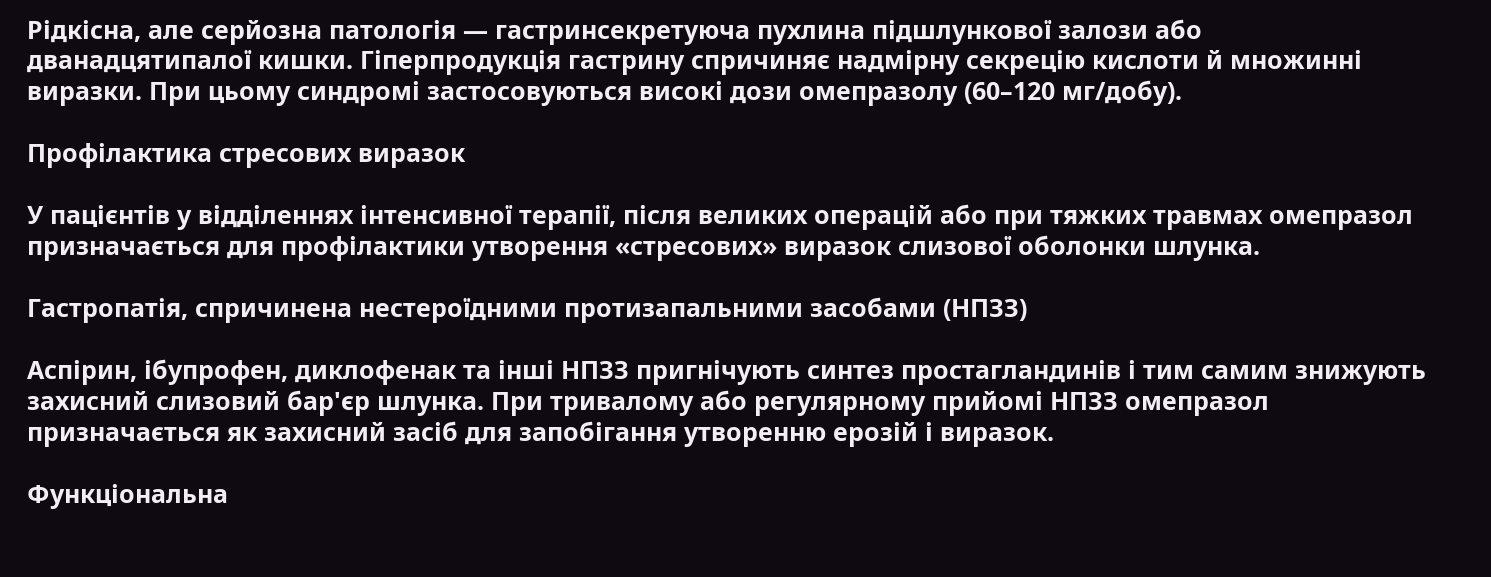Рідкісна, але серйозна патологія — гастринсекретуюча пухлина підшлункової залози або дванадцятипалої кишки. Гіперпродукція гастрину спричиняє надмірну секрецію кислоти й множинні виразки. При цьому синдромі застосовуються високі дози омепразолу (60–120 мг/добу).

Профілактика стресових виразок

У пацієнтів у відділеннях інтенсивної терапії, після великих операцій або при тяжких травмах омепразол призначається для профілактики утворення «стресових» виразок слизової оболонки шлунка.

Гастропатія, спричинена нестероїдними протизапальними засобами (НПЗЗ)

Аспірин, ібупрофен, диклофенак та інші НПЗЗ пригнічують синтез простагландинів і тим самим знижують захисний слизовий бар'єр шлунка. При тривалому або регулярному прийомі НПЗЗ омепразол призначається як захисний засіб для запобігання утворенню ерозій і виразок.

Функціональна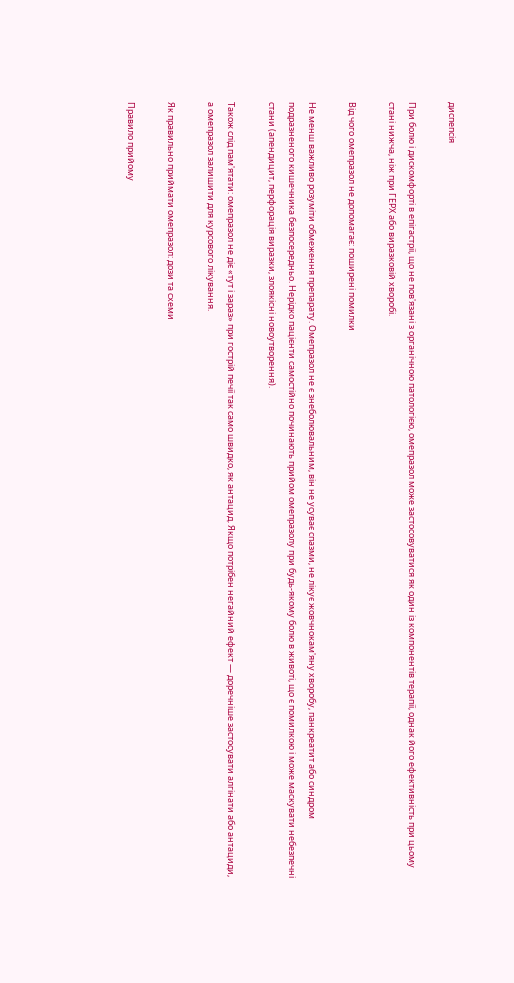диспепсія

При болю і дискомфорті в епігастрії, що не пов'язані з органічною патологією, омепразол може застосовуватися як один із компонентів терапії, однак його ефективність при цьому стані нижча, ніж при ГЕРХ або виразковій хворобі.

Від чого омепразол не допомагає: поширені помилки

Не менш важливо розуміти обмеження препарату. Омепразол не є знеболювальним, він не усуває спазми, не лікує жовчнокам'яну хворобу, панкреатит або синдром подразненого кишечника безпосередньо. Нерідко пацієнти самостійно починають прийом омепразолу при будь-якому болю в животі, що є помилкою і може маскувати небезпечні стани (апендицит, перфорація виразки, злоякісні новоутворення).

Також слід пам'ятати: омепразол не діє «тут і зараз» при гострій печії так само швидко, як антацид. Якщо потрібен негайний ефект — доречніше застосувати алгінати або антациди, а омепразол залишити для курсового лікування.

Як правильно приймати омепразол: дози та схеми

Правило прийому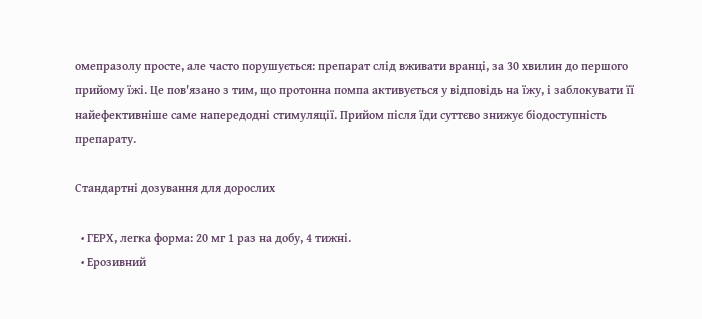омепразолу просте, але часто порушується: препарат слід вживати вранці, за 30 хвилин до першого прийому їжі. Це пов'язано з тим, що протонна помпа активується у відповідь на їжу, і заблокувати її найефективніше саме напередодні стимуляції. Прийом після їди суттєво знижує біодоступність препарату.

Стандартні дозування для дорослих

  • ГЕРХ, легка форма: 20 мг 1 раз на добу, 4 тижні.
  • Ерозивний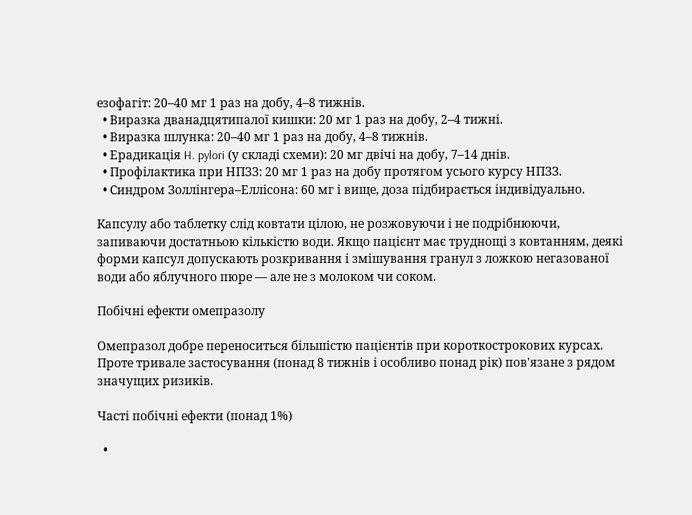езофагіт: 20–40 мг 1 раз на добу, 4–8 тижнів.
  • Виразка дванадцятипалої кишки: 20 мг 1 раз на добу, 2–4 тижні.
  • Виразка шлунка: 20–40 мг 1 раз на добу, 4–8 тижнів.
  • Ерадикація H. pylori (у складі схеми): 20 мг двічі на добу, 7–14 днів.
  • Профілактика при НПЗЗ: 20 мг 1 раз на добу протягом усього курсу НПЗЗ.
  • Синдром Золлінгера–Еллісона: 60 мг і вище, доза підбирається індивідуально.

Капсулу або таблетку слід ковтати цілою, не розжовуючи і не подрібнюючи, запиваючи достатньою кількістю води. Якщо пацієнт має труднощі з ковтанням, деякі форми капсул допускають розкривання і змішування гранул з ложкою негазованої води або яблучного пюре — але не з молоком чи соком.

Побічні ефекти омепразолу

Омепразол добре переноситься більшістю пацієнтів при короткострокових курсах. Проте тривале застосування (понад 8 тижнів і особливо понад рік) пов'язане з рядом значущих ризиків.

Часті побічні ефекти (понад 1%)

  •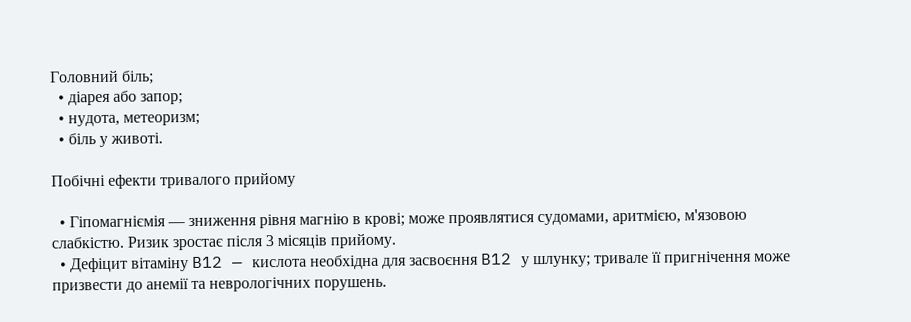Головний біль;
  • діарея або запор;
  • нудота, метеоризм;
  • біль у животі.

Побічні ефекти тривалого прийому

  • Гіпомагніємія — зниження рівня магнію в крові; може проявлятися судомами, аритмією, м'язовою слабкістю. Ризик зростає після 3 місяців прийому.
  • Дефіцит вітаміну B12 — кислота необхідна для засвоєння B12 у шлунку; тривале її пригнічення може призвести до анемії та неврологічних порушень.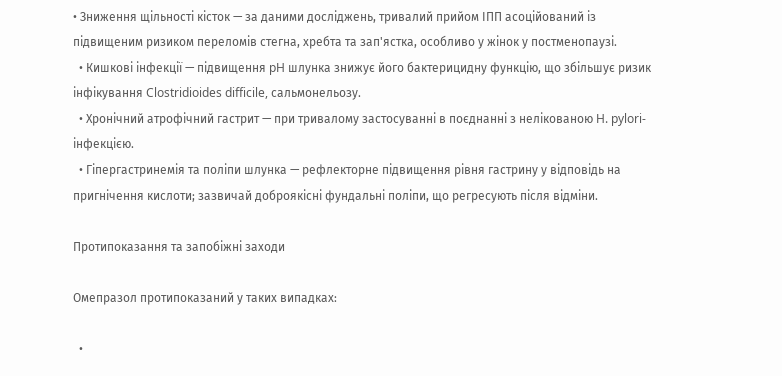• Зниження щільності кісток — за даними досліджень, тривалий прийом ІПП асоційований із підвищеним ризиком переломів стегна, хребта та зап'ястка, особливо у жінок у постменопаузі.
  • Кишкові інфекції — підвищення pH шлунка знижує його бактерицидну функцію, що збільшує ризик інфікування Clostridioides difficile, сальмонельозу.
  • Хронічний атрофічний гастрит — при тривалому застосуванні в поєднанні з нелікованою H. pylori-інфекцією.
  • Гіпергастринемія та поліпи шлунка — рефлекторне підвищення рівня гастрину у відповідь на пригнічення кислоти; зазвичай доброякісні фундальні поліпи, що регресують після відміни.

Протипоказання та запобіжні заходи

Омепразол протипоказаний у таких випадках:

  •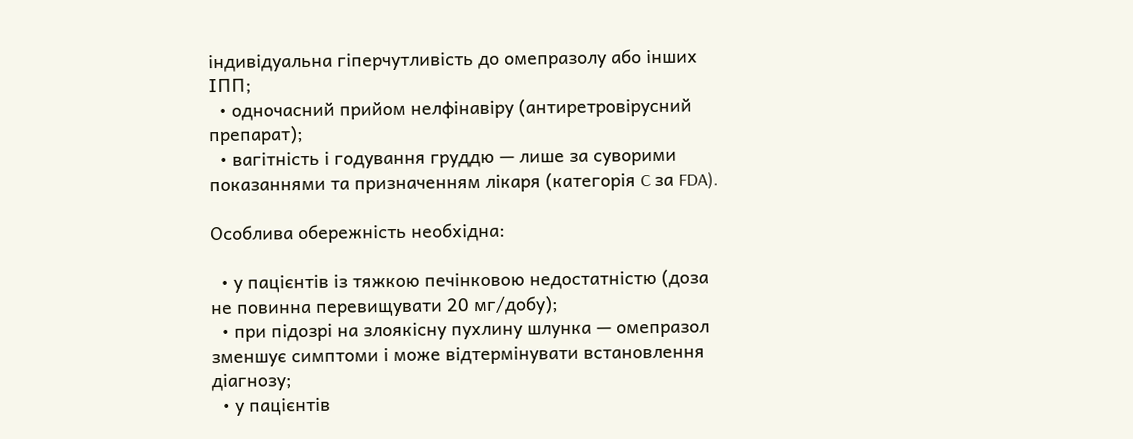індивідуальна гіперчутливість до омепразолу або інших ІПП;
  • одночасний прийом нелфінавіру (антиретровірусний препарат);
  • вагітність і годування груддю — лише за суворими показаннями та призначенням лікаря (категорія C за FDA).

Особлива обережність необхідна:

  • у пацієнтів із тяжкою печінковою недостатністю (доза не повинна перевищувати 20 мг/добу);
  • при підозрі на злоякісну пухлину шлунка — омепразол зменшує симптоми і може відтермінувати встановлення діагнозу;
  • у пацієнтів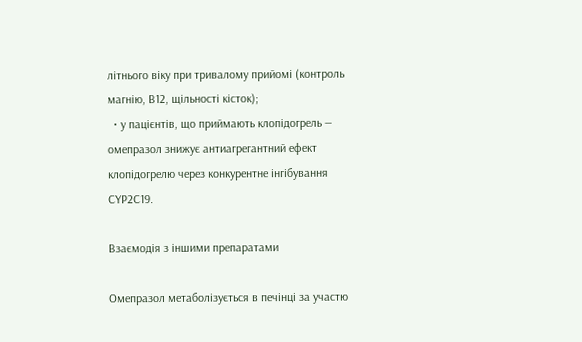літнього віку при тривалому прийомі (контроль магнію, B12, щільності кісток);
  • у пацієнтів, що приймають клопідогрель — омепразол знижує антиагрегантний ефект клопідогрелю через конкурентне інгібування CYP2C19.

Взаємодія з іншими препаратами

Омепразол метаболізується в печінці за участю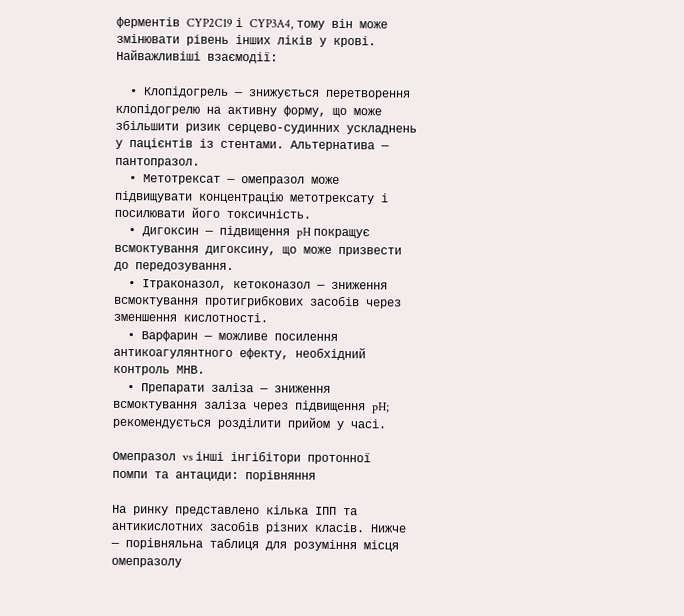ферментів CYP2C19 і CYP3A4, тому він може змінювати рівень інших ліків у крові. Найважливіші взаємодії:

  • Клопідогрель — знижується перетворення клопідогрелю на активну форму, що може збільшити ризик серцево-судинних ускладнень у пацієнтів із стентами. Альтернатива — пантопразол.
  • Метотрексат — омепразол може підвищувати концентрацію метотрексату і посилювати його токсичність.
  • Дигоксин — підвищення pH покращує всмоктування дигоксину, що може призвести до передозування.
  • Ітраконазол, кетоконазол — зниження всмоктування протигрибкових засобів через зменшення кислотності.
  • Варфарин — можливе посилення антикоагулянтного ефекту, необхідний контроль МНВ.
  • Препарати заліза — зниження всмоктування заліза через підвищення pH; рекомендується розділити прийом у часі.

Омепразол vs інші інгібітори протонної помпи та антациди: порівняння

На ринку представлено кілька ІПП та антикислотних засобів різних класів. Нижче — порівняльна таблиця для розуміння місця омепразолу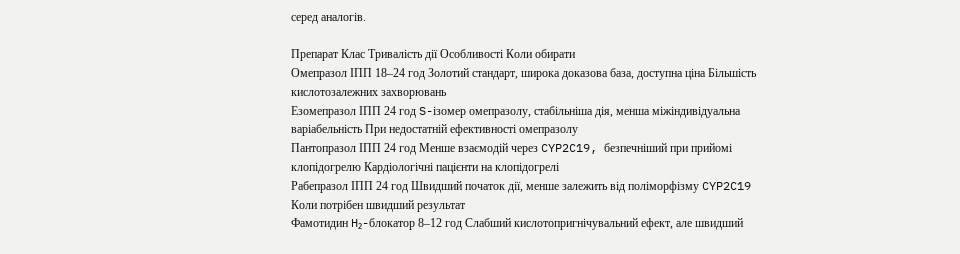серед аналогів.

Препарат Клас Тривалість дії Особливості Коли обирати
Омепразол ІПП 18–24 год Золотий стандарт, широка доказова база, доступна ціна Більшість кислотозалежних захворювань
Езомепразол ІПП 24 год S-ізомер омепразолу, стабільніша дія, менша міжіндивідуальна варіабельність При недостатній ефективності омепразолу
Пантопразол ІПП 24 год Менше взаємодій через CYP2C19, безпечніший при прийомі клопідогрелю Кардіологічні пацієнти на клопідогрелі
Рабепразол ІПП 24 год Швидший початок дії, менше залежить від поліморфізму CYP2C19 Коли потрібен швидший результат
Фамотидин H₂-блокатор 8–12 год Слабший кислотопригнічувальний ефект, але швидший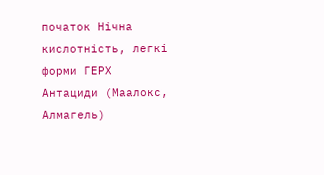початок Нічна кислотність, легкі форми ГЕРХ
Антациди (Маалокс, Алмагель)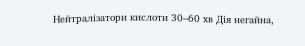Нейтралізатори кислоти 30–60 хв Дія негайна,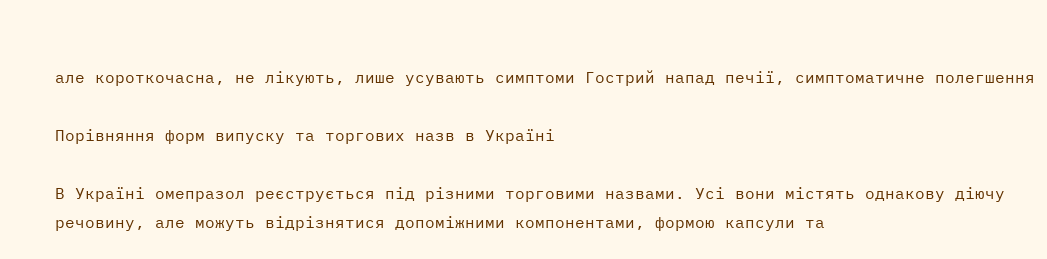але короткочасна, не лікують, лише усувають симптоми Гострий напад печії, симптоматичне полегшення

Порівняння форм випуску та торгових назв в Україні

В Україні омепразол реєструється під різними торговими назвами. Усі вони містять однакову діючу речовину, але можуть відрізнятися допоміжними компонентами, формою капсули та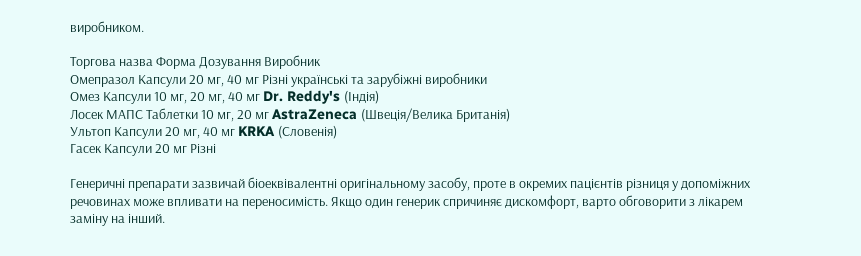виробником.

Торгова назва Форма Дозування Виробник
Омепразол Капсули 20 мг, 40 мг Різні українські та зарубіжні виробники
Омез Капсули 10 мг, 20 мг, 40 мг Dr. Reddy's (Індія)
Лосек МАПС Таблетки 10 мг, 20 мг AstraZeneca (Швеція/Велика Британія)
Ультоп Капсули 20 мг, 40 мг KRKA (Словенія)
Гасек Капсули 20 мг Різні

Генеричні препарати зазвичай біоеквівалентні оригінальному засобу, проте в окремих пацієнтів різниця у допоміжних речовинах може впливати на переносимість. Якщо один генерик спричиняє дискомфорт, варто обговорити з лікарем заміну на інший.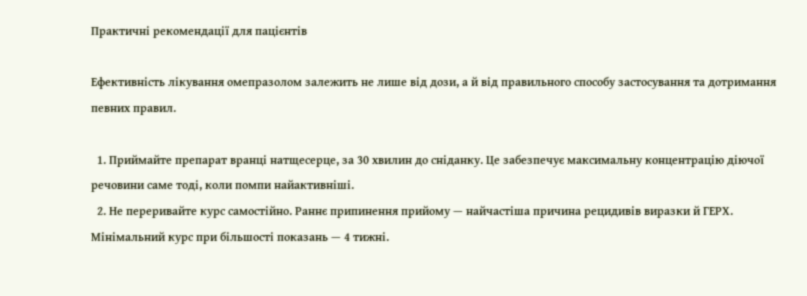Практичні рекомендації для пацієнтів

Ефективність лікування омепразолом залежить не лише від дози, а й від правильного способу застосування та дотримання певних правил.

  1. Приймайте препарат вранці натщесерце, за 30 хвилин до сніданку. Це забезпечує максимальну концентрацію діючої речовини саме тоді, коли помпи найактивніші.
  2. Не переривайте курс самостійно. Раннє припинення прийому — найчастіша причина рецидивів виразки й ГЕРХ. Мінімальний курс при більшості показань — 4 тижні.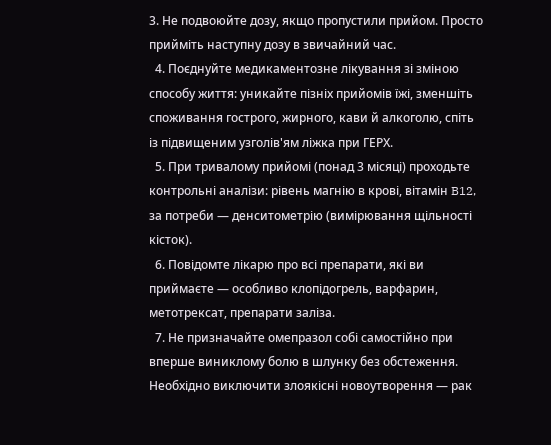3. Не подвоюйте дозу, якщо пропустили прийом. Просто прийміть наступну дозу в звичайний час.
  4. Поєднуйте медикаментозне лікування зі зміною способу життя: уникайте пізніх прийомів їжі, зменшіть споживання гострого, жирного, кави й алкоголю, спіть із підвищеним узголів'ям ліжка при ГЕРХ.
  5. При тривалому прийомі (понад 3 місяці) проходьте контрольні аналізи: рівень магнію в крові, вітамін B12, за потреби — денситометрію (вимірювання щільності кісток).
  6. Повідомте лікарю про всі препарати, які ви приймаєте — особливо клопідогрель, варфарин, метотрексат, препарати заліза.
  7. Не призначайте омепразол собі самостійно при вперше виниклому болю в шлунку без обстеження. Необхідно виключити злоякісні новоутворення — рак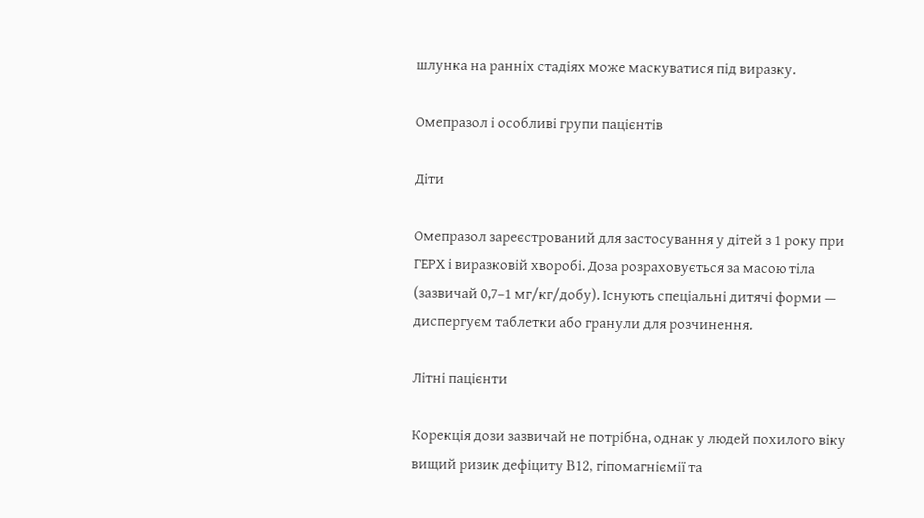шлунка на ранніх стадіях може маскуватися під виразку.

Омепразол і особливі групи пацієнтів

Діти

Омепразол зареєстрований для застосування у дітей з 1 року при ГЕРХ і виразковій хворобі. Доза розраховується за масою тіла (зазвичай 0,7–1 мг/кг/добу). Існують спеціальні дитячі форми — диспергуєм таблетки або гранули для розчинення.

Літні пацієнти

Корекція дози зазвичай не потрібна, однак у людей похилого віку вищий ризик дефіциту B12, гіпомагніємії та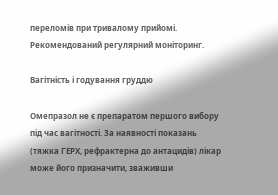переломів при тривалому прийомі. Рекомендований регулярний моніторинг.

Вагітність і годування груддю

Омепразол не є препаратом першого вибору під час вагітності. За наявності показань (тяжка ГЕРХ, рефрактерна до антацидів) лікар може його призначити, зваживши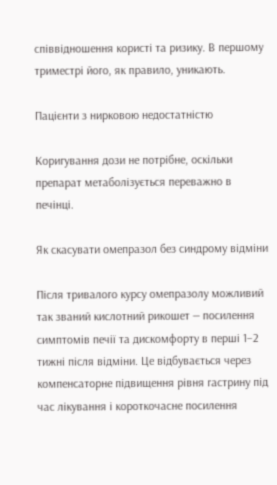співвідношення користі та ризику. В першому триместрі його, як правило, уникають.

Пацієнти з нирковою недостатністю

Коригування дози не потрібне, оскільки препарат метаболізується переважно в печінці.

Як скасувати омепразол без синдрому відміни

Після тривалого курсу омепразолу можливий так званий кислотний рикошет — посилення симптомів печії та дискомфорту в перші 1–2 тижні після відміни. Це відбувається через компенсаторне підвищення рівня гастрину під час лікування і короткочасне посилення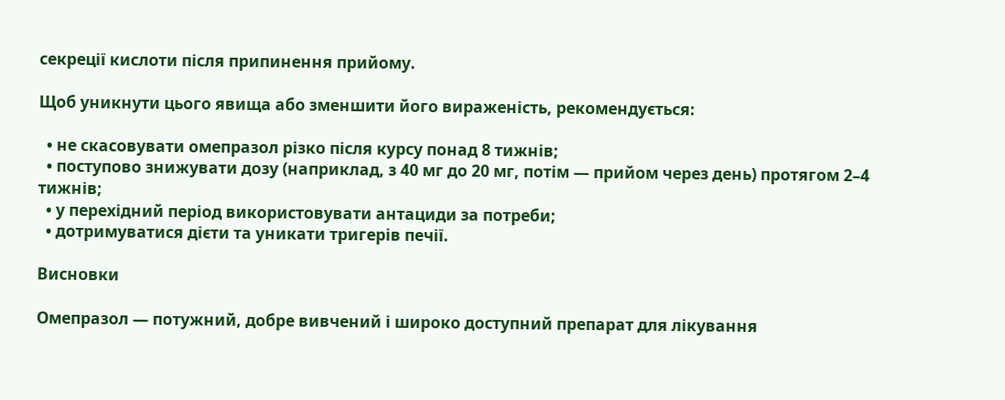секреції кислоти після припинення прийому.

Щоб уникнути цього явища або зменшити його вираженість, рекомендується:

  • не скасовувати омепразол різко після курсу понад 8 тижнів;
  • поступово знижувати дозу (наприклад, з 40 мг до 20 мг, потім — прийом через день) протягом 2–4 тижнів;
  • у перехідний період використовувати антациди за потреби;
  • дотримуватися дієти та уникати тригерів печії.

Висновки

Омепразол — потужний, добре вивчений і широко доступний препарат для лікування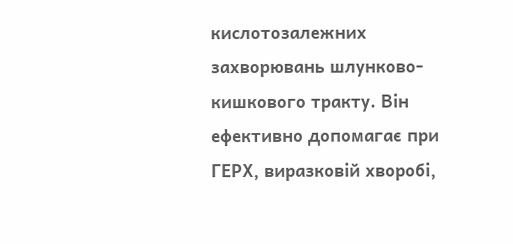кислотозалежних захворювань шлунково-кишкового тракту. Він ефективно допомагає при ГЕРХ, виразковій хворобі,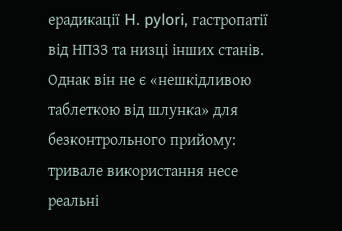ерадикації H. pylori, гастропатії від НПЗЗ та низці інших станів. Однак він не є «нешкідливою таблеткою від шлунка» для безконтрольного прийому: тривале використання несе реальні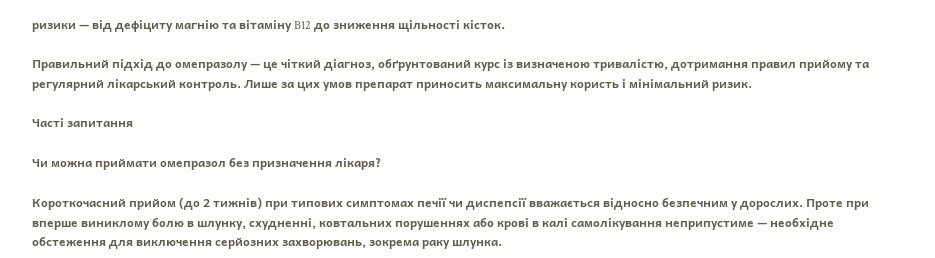ризики — від дефіциту магнію та вітаміну B12 до зниження щільності кісток.

Правильний підхід до омепразолу — це чіткий діагноз, обґрунтований курс із визначеною тривалістю, дотримання правил прийому та регулярний лікарський контроль. Лише за цих умов препарат приносить максимальну користь і мінімальний ризик.

Часті запитання

Чи можна приймати омепразол без призначення лікаря?

Короткочасний прийом (до 2 тижнів) при типових симптомах печії чи диспепсії вважається відносно безпечним у дорослих. Проте при вперше виниклому болю в шлунку, схудненні, ковтальних порушеннях або крові в калі самолікування неприпустиме — необхідне обстеження для виключення серйозних захворювань, зокрема раку шлунка.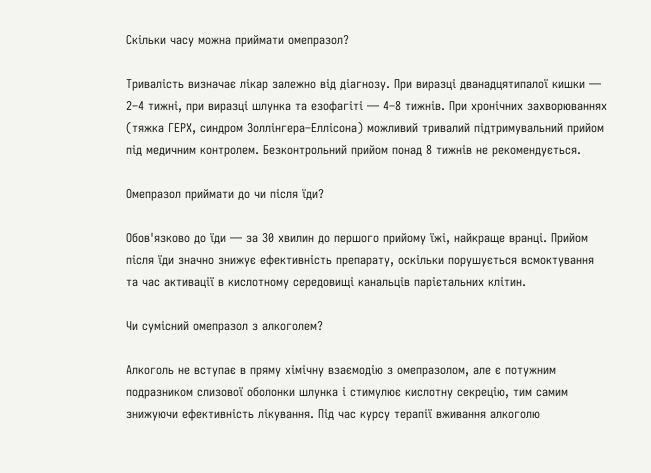Скільки часу можна приймати омепразол?

Тривалість визначає лікар залежно від діагнозу. При виразці дванадцятипалої кишки — 2–4 тижні, при виразці шлунка та езофагіті — 4–8 тижнів. При хронічних захворюваннях (тяжка ГЕРХ, синдром Золлінгера–Еллісона) можливий тривалий підтримувальний прийом під медичним контролем. Безконтрольний прийом понад 8 тижнів не рекомендується.

Омепразол приймати до чи після їди?

Обов'язково до їди — за 30 хвилин до першого прийому їжі, найкраще вранці. Прийом після їди значно знижує ефективність препарату, оскільки порушується всмоктування та час активації в кислотному середовищі канальців парієтальних клітин.

Чи сумісний омепразол з алкоголем?

Алкоголь не вступає в пряму хімічну взаємодію з омепразолом, але є потужним подразником слизової оболонки шлунка і стимулює кислотну секрецію, тим самим знижуючи ефективність лікування. Під час курсу терапії вживання алкоголю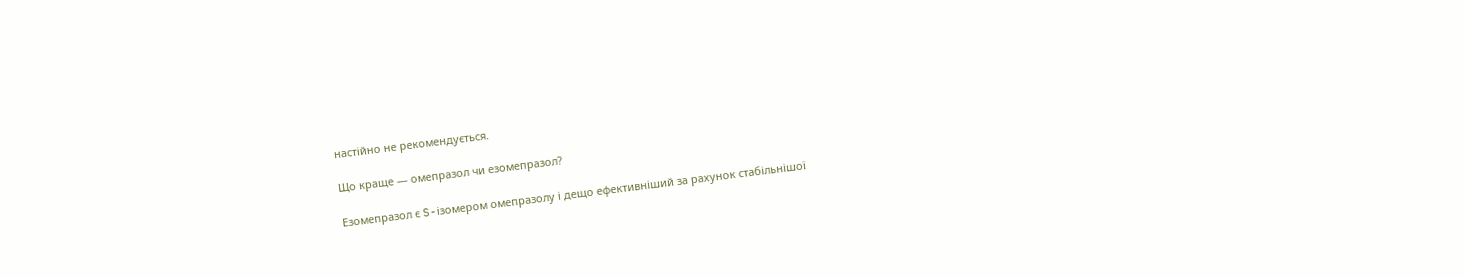настійно не рекомендується.

Що краще — омепразол чи езомепразол?

Езомепразол є S-ізомером омепразолу і дещо ефективніший за рахунок стабільнішої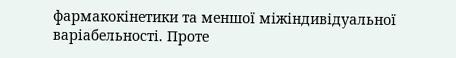фармакокінетики та меншої міжіндивідуальної варіабельності. Проте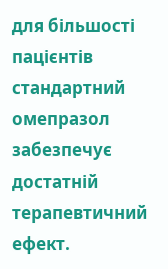для більшості пацієнтів стандартний омепразол забезпечує достатній терапевтичний ефект.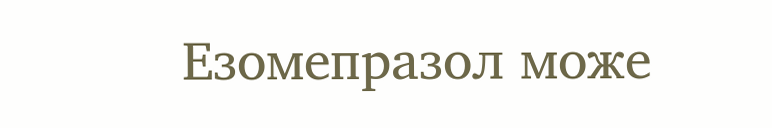Езомепразол може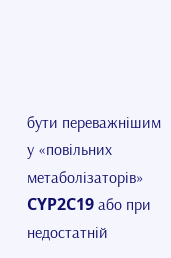бути переважнішим у «повільних метаболізаторів» CYP2C19 або при недостатній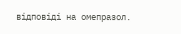відповіді на омепразол.